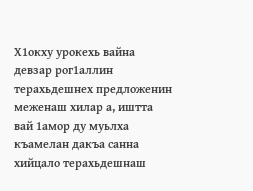Х1окху урокехь вайна девзар рог1аллин терахьдешнех предложенин меженаш хилар а, иштта вай 1амор ду муьлха къамелан дакъа санна хийцало терахьдешнаш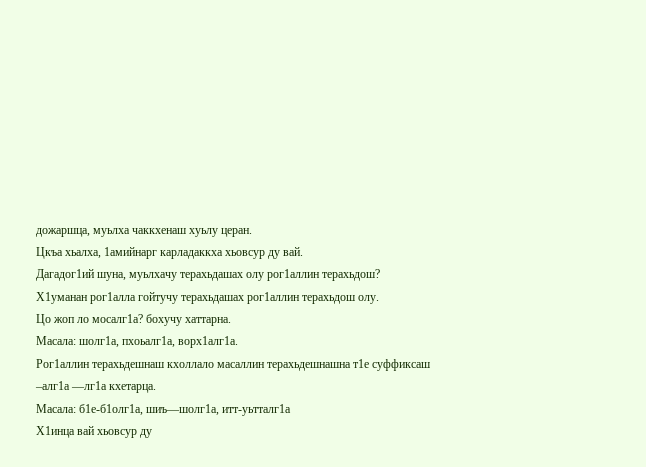дожаршца, муьлха чаккхенаш хуьлу церан.
Цкъа хьалха, 1амийнарг карладаккха хьовсур ду вай.
Дагадог1ий шуна, муьлхачу терахьдашах олу рог1аллин терахьдош?
Х1уманан рог1алла гойтучу терахьдашах рог1аллин терахьдош олу.
Цо жоп ло мосалг1а? бохучу хаттарна.
Масала: шолг1а, пхоьалг1а, ворх1алг1а.
Рог1аллин терахьдешнаш кхоллало масаллин терахьдешнашна т1е суффиксаш –алг1а —лг1а кхетарца.
Масала: б1е-б1олг1а, шиъ—шолг1а, итт-уьтталг1а
Х1инца вай хьовсур ду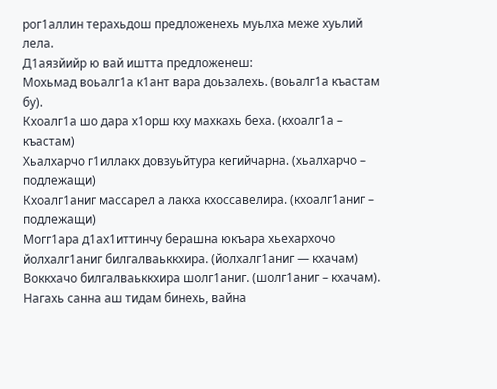рог1аллин терахьдош предложенехь муьлха меже хуьлий лела.
Д1аязйийр ю вай иштта предложенеш:
Мохьмад воьалг1а к1ант вара доьзалехь. (воьалг1а къастам бу).
Кхоалг1а шо дара х1орш кху махкахь беха. (кхоалг1а – къастам)
Хьалхарчо г1иллакх довзуьйтура кегийчарна. (хьалхарчо – подлежащи)
Кхоалг1аниг массарел а лакха кхоссавелира. (кхоалг1аниг – подлежащи)
Могг1ара д1ах1иттинчу берашна юкъара хьехархочо йолхалг1аниг билгалваьккхира. (йолхалг1аниг — кхачам)
Воккхачо билгалваьккхира шолг1аниг. (шолг1аниг – кхачам).
Нагахь санна аш тидам бинехь, вайна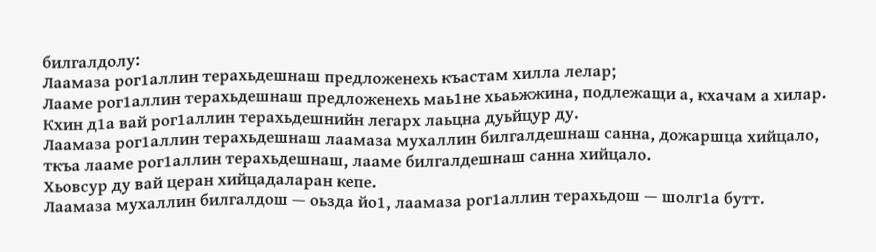билгалдолу:
Лаамаза рог1аллин терахьдешнаш предложенехь къастам хилла лелар;
Лааме рог1аллин терахьдешнаш предложенехь маь1не хьаьжжина, подлежащи а, кхачам а хилар.
Кхин д1а вай рог1аллин терахьдешнийн легарх лаьцна дуьйцур ду.
Лаамаза рог1аллин терахьдешнаш лаамаза мухаллин билгалдешнаш санна, дожаршца хийцало, ткъа лааме рог1аллин терахьдешнаш, лааме билгалдешнаш санна хийцало.
Хьовсур ду вай церан хийцадаларан кепе.
Лаамаза мухаллин билгалдош — оьзда йо1, лаамаза рог1аллин терахьдош — шолг1а бутт.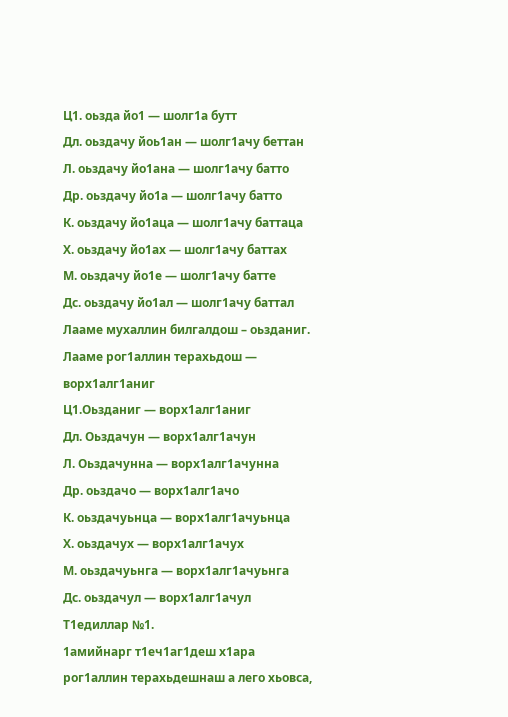Ц1. оьзда йо1 — шолг1а бутт
Дл. оьздачу йоь1ан — шолг1ачу беттан
Л. оьздачу йо1ана — шолг1ачу батто
Др. оьздачу йо1а — шолг1ачу батто
К. оьздачу йо1аца — шолг1ачу баттаца
Х. оьздачу йо1ах — шолг1ачу баттах
М. оьздачу йо1е — шолг1ачу батте
Дс. оьздачу йо1ал — шолг1ачу баттал
Лааме мухаллин билгалдош – оьзданиг. Лааме рог1аллин терахьдош — ворх1алг1аниг
Ц1.Оьзданиг — ворх1алг1аниг
Дл. Оьздачун — ворх1алг1ачун
Л. Оьздачунна — ворх1алг1ачунна
Др. оьздачо — ворх1алг1ачо
К. оьздачуьнца — ворх1алг1ачуьнца
Х. оьздачух — ворх1алг1ачух
М. оьздачуьнга — ворх1алг1ачуьнга
Дс. оьздачул — ворх1алг1ачул
Т1едиллар №1.
1амийнарг т1еч1аг1деш х1ара рог1аллин терахьдешнаш а лего хьовса,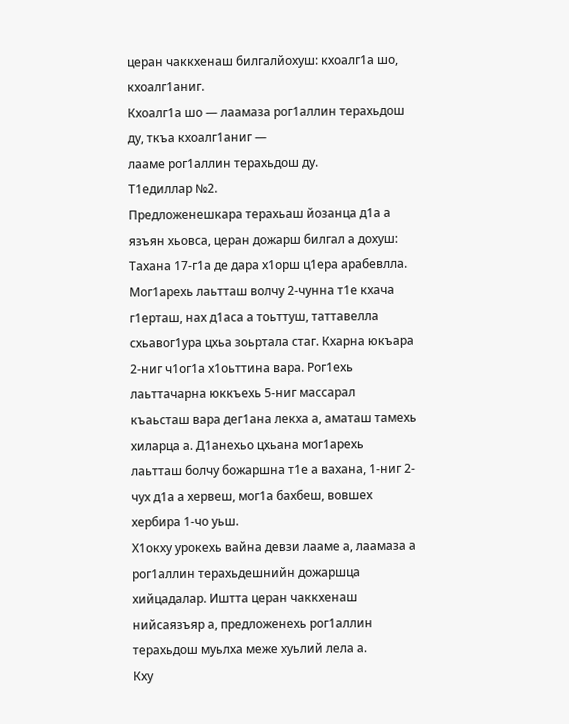церан чаккхенаш билгалйохуш: кхоалг1а шо, кхоалг1аниг.
Кхоалг1а шо — лаамаза рог1аллин терахьдош ду, ткъа кхоалг1аниг —
лааме рог1аллин терахьдош ду.
Т1едиллар №2.
Предложенешкара терахьаш йозанца д1а а язъян хьовса, церан дожарш билгал а дохуш:
Тахана 17-г1а де дара х1орш ц1ера арабевлла. Мог1арехь лаьтташ волчу 2-чунна т1е кхача г1ерташ, нах д1аса а тоьттуш, таттавелла схьавог1ура цхьа зоьртала стаг. Кхарна юкъара 2-ниг ч1ог1а х1оьттина вара. Рог1ехь лаьттачарна юккъехь 5-ниг массарал къаьсташ вара дег1ана лекха а, аматаш тамехь хиларца а. Д1анехьо цхьана мог1арехь лаьтташ болчу божаршна т1е а вахана, 1-ниг 2-чух д1а а хервеш, мог1а бахбеш, вовшех хербира 1-чо уьш.
Х1окху урокехь вайна девзи лааме а, лаамаза а рог1аллин терахьдешнийн дожаршца хийцадалар. Иштта церан чаккхенаш нийсаязъяр а, предложенехь рог1аллин терахьдош муьлха меже хуьлий лела а.
Кху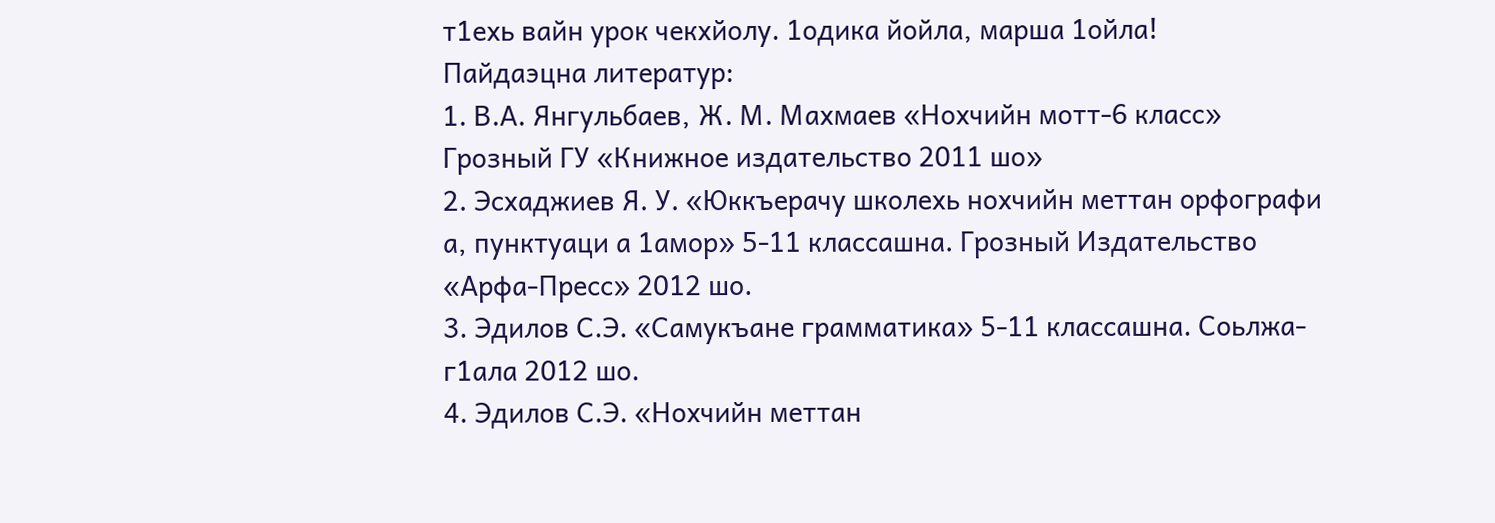т1ехь вайн урок чекхйолу. 1одика йойла, марша 1ойла!
Пайдаэцна литератур:
1. В.А. Янгульбаев, Ж. М. Махмаев «Нохчийн мотт-6 класс» Грозный ГУ «Книжное издательство 2011 шо»
2. Эсхаджиев Я. У. «Юккъерачу школехь нохчийн меттан орфографи а, пунктуаци а 1амор» 5-11 классашна. Грозный Издательство «Арфа-Пресс» 2012 шо.
3. Эдилов С.Э. «Самукъане грамматика» 5-11 классашна. Соьлжа-г1ала 2012 шо.
4. Эдилов С.Э. «Нохчийн меттан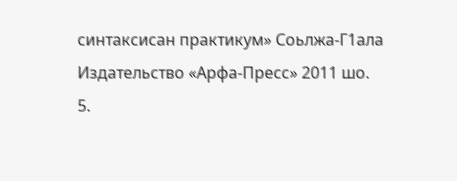синтаксисан практикум» Соьлжа-Г1ала Издательство «Арфа-Пресс» 2011 шо.
5.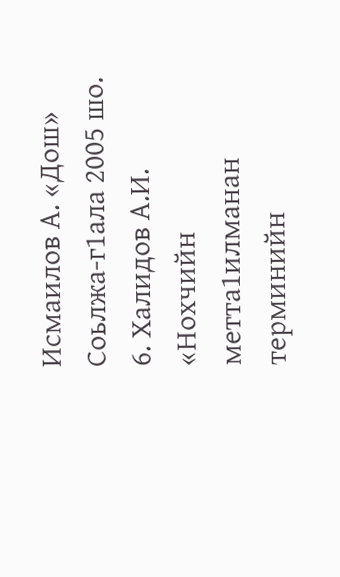Исмаилов А. «Дош» Соьлжа-г1ала 2005 шо.
6. Халидов А.И. «Нохчийн метта1илманан терминийн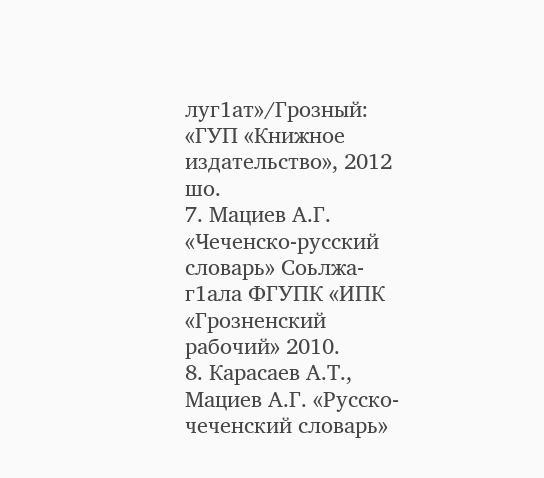луг1ат»/Грозный: «ГУП «Книжное издательство», 2012 шо.
7. Мациев А.Г. «Чеченско-русский словарь» Соьлжа-г1ала ФГУПК «ИПК «Грозненский рабочий» 2010.
8. Карасаев А.Т., Мациев А.Г. «Русско-чеченский словарь»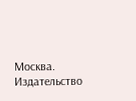Москва. Издательство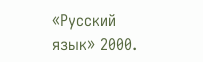«Русский язык» 2000.